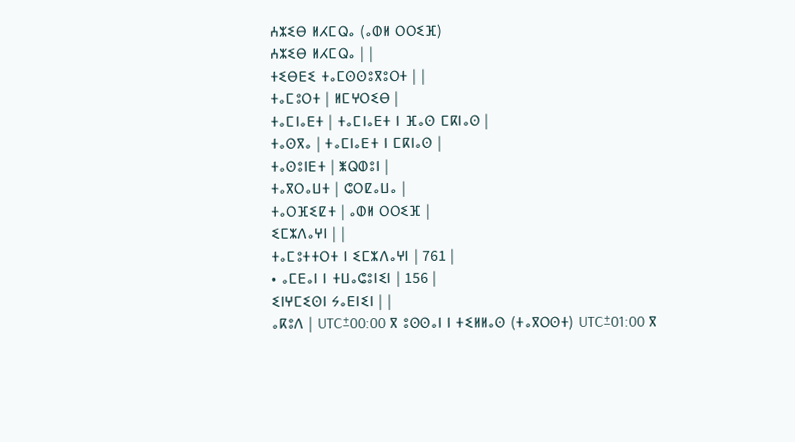ⵄⵣⵉⴱ ⵍⵃⵎⵕⴰ (ⴰⵀⵍ ⵔⵔⵉⴼ)
ⵄⵣⵉⴱ ⵍⵃⵎⵕⴰ | |
ⵜⵉⴱⴹⵉ ⵜⴰⵎⵙⵙⵓⴳⵓⵔⵜ | |
ⵜⴰⵎⵓⵔⵜ | ⵍⵎⵖⵔⵉⴱ |
ⵜⴰⵎⵏⴰⴹⵜ | ⵜⴰⵎⵏⴰⴹⵜ ⵏ ⴼⴰⵙ ⵎⴽⵏⴰⵙ |
ⵜⴰⵙⴳⴰ | ⵜⴰⵎⵏⴰⴹⵜ ⵏ ⵎⴽⵏⴰⵙ |
ⵜⴰⵙⵓⵏⴹⵜ | ⵥⵕⵀⵓⵏ |
ⵜⴰⴳⵔⴰⵡⵜ | ⵛⵔⵇⴰⵡⴰ |
ⵜⴰⵔⴼⵉⵇⵜ | ⴰⵀⵍ ⵔⵔⵉⴼ |
ⵉⵎⵣⴷⴰⵖⵏ | |
ⵜⴰⵎⵓⵜⵜⵔⵜ ⵏ ⵉⵎⵣⴷⴰⵖⵏ | 761 |
• ⴰⵎⴹⴰⵏ ⵏ ⵜⵡⴰⵛⵓⵏⵉⵏ | 156 |
ⵉⵏⵖⵎⵉⵙⵏ ⵢⴰⴹⵏⵉⵏ | |
ⴰⴽⵓⴷ | UTC±00:00 ⴳ ⵓⵙⵙⴰⵏ ⵏ ⵜⵉⵍⵍⴰⵙ (ⵜⴰⴳⵔⵙⵜ) UTC±01:00 ⴳ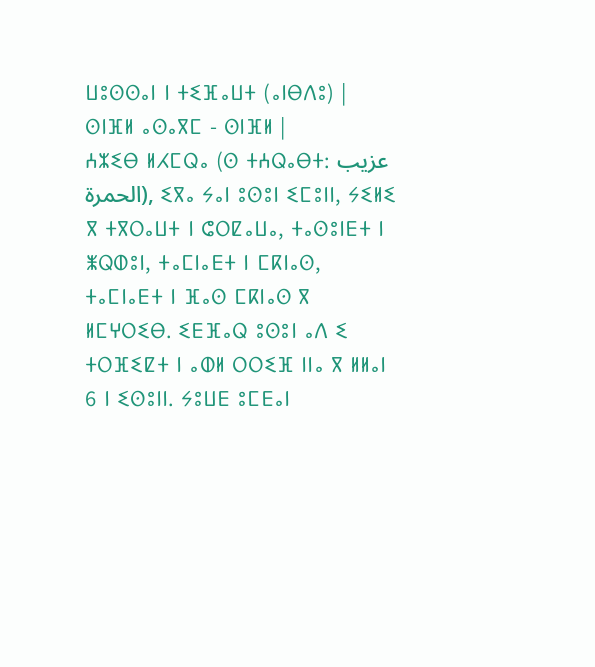ⵡⵓⵙⵙⴰⵏ ⵏ ⵜⵉⴼⴰⵡⵜ (ⴰⵏⴱⴷⵓ) |
ⵙⵏⴼⵍ ⴰⵙⴰⴳⵎ - ⵙⵏⴼⵍ |
ⵄⵣⵉⴱ ⵍⵃⵎⵕⴰ (ⵙ ⵜⵄⵕⴰⴱⵜ: عزيب الحمرة), ⵉⴳⴰ ⵢⴰⵏ ⵓⵙⵓⵏ ⵉⵎⵓⵏⵏ, ⵢⵉⵍⵉ ⴳ ⵜⴳⵔⴰⵡⵜ ⵏ ⵛⵔⵇⴰⵡⴰ, ⵜⴰⵙⵓⵏⴹⵜ ⵏ ⵥⵕⵀⵓⵏ, ⵜⴰⵎⵏⴰⴹⵜ ⵏ ⵎⴽⵏⴰⵙ, ⵜⴰⵎⵏⴰⴹⵜ ⵏ ⴼⴰⵙ ⵎⴽⵏⴰⵙ ⴳ ⵍⵎⵖⵔⵉⴱ. ⵉⴹⴼⴰⵕ ⵓⵙⵓⵏ ⴰⴷ ⵉ ⵜⵔⴼⵉⵇⵜ ⵏ ⴰⵀⵍ ⵔⵔⵉⴼ ⵏⵏⴰ ⴳ ⵍⵍⴰⵏ 6 ⵏ ⵉⵙⵓⵏⵏ. ⵢⵓⵡⴹ ⵓⵎⴹⴰⵏ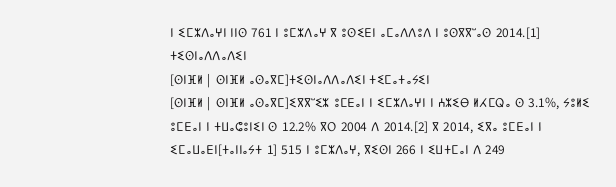ⵏ ⵉⵎⵣⴷⴰⵖⵏ ⵏⵏⵙ 761 ⵏ ⵓⵎⵣⴷⴰⵖ ⴳ ⵓⵙⵉⴹⵏ ⴰⵎⴰⴷⴷⵓⴷ ⵏ ⵓⵙⴳⴳⵯⴰⵙ 2014.[1]
ⵜⵉⵙⵏⴰⴷⴷⴰⴷⵉⵏ
[ⵙⵏⴼⵍ | ⵙⵏⴼⵍ ⴰⵙⴰⴳⵎ]ⵜⵉⵙⵏⴰⴷⴷⴰⴷⵉⵏ ⵜⵉⵎⴰⵜⴰⵢⵉⵏ
[ⵙⵏⴼⵍ | ⵙⵏⴼⵍ ⴰⵙⴰⴳⵎ]ⵉⴳⴳⵯⵉⵣ ⵓⵎⴹⴰⵏ ⵏ ⵉⵎⵣⴷⴰⵖⵏ ⵏ ⵄⵣⵉⴱ ⵍⵃⵎⵕⴰ ⵙ 3.1%, ⵢⵓⵍⵉ ⵓⵎⴹⴰⵏ ⵏ ⵜⵡⴰⵛⵓⵏⵉⵏ ⵙ 12.2% ⴳⵔ 2004 ⴷ 2014.[2] ⴳ 2014, ⵉⴳⴰ ⵓⵎⴹⴰⵏ ⵏ ⵉⵎⴰⵡⴰⴹⵏ[ⵜⴰⵏⵏⴰⵢⵜ 1] 515 ⵏ ⵓⵎⵣⴷⴰⵖ, ⴳⵉⵙⵏ 266 ⵏ ⵉⵡⵜⵎⴰⵏ ⴷ 249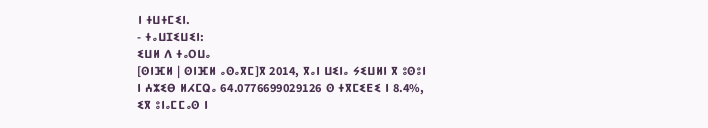ⵏ ⵜⵡⵜⵎⵉⵏ.
- ⵜⴰⵡⵊⵉⵡⵉⵏ:
ⵉⵡⵍ ⴷ ⵜⴰⵔⵡⴰ
[ⵙⵏⴼⵍ | ⵙⵏⴼⵍ ⴰⵙⴰⴳⵎ]ⴳ 2014, ⴳⴰⵏ ⵡⵉⵏⴰ ⵢⵉⵡⵍⵏ ⴳ ⵓⵙⵓⵏ ⵏ ⵄⵣⵉⴱ ⵍⵃⵎⵕⴰ 64.0776699029126 ⵙ ⵜⴳⵎⵉⴹⵉ ⵏ 8.4%, ⵉⴳ ⵓⵏⴰⵎⵎⴰⵙ ⵏ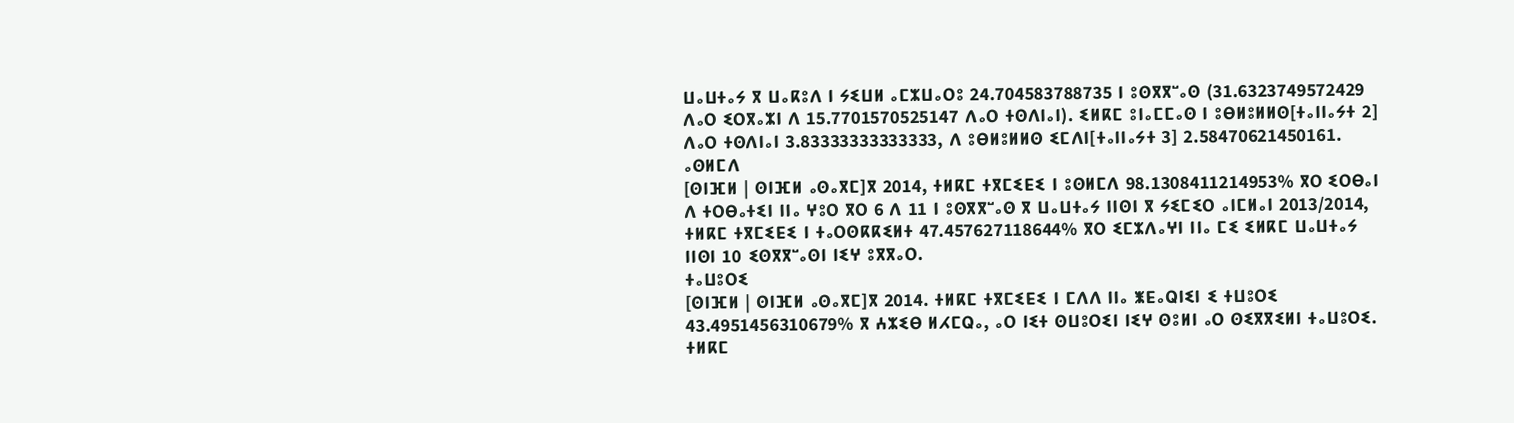ⵡⴰⵡⵜⴰⵢ ⴳ ⵡⴰⴽⵓⴷ ⵏ ⵢⵉⵡⵍ ⴰⵎⵣⵡⴰⵔⵓ 24.704583788735 ⵏ ⵓⵙⴳⴳⵯⴰⵙ (31.6323749572429 ⴷⴰⵔ ⵉⵔⴳⴰⵣⵏ ⴷ 15.7701570525147 ⴷⴰⵔ ⵜⵙⴷⵏⴰⵏ). ⵉⵍⴽⵎ ⵓⵏⴰⵎⵎⴰⵙ ⵏ ⵓⴱⵍⵓⵍⵍⵙ[ⵜⴰⵏⵏⴰⵢⵜ 2] ⴷⴰⵔ ⵜⵙⴷⵏⴰⵏ 3.83333333333333, ⴷ ⵓⴱⵍⵓⵍⵍⵙ ⵉⵎⴷⵏ[ⵜⴰⵏⵏⴰⵢⵜ 3] 2.58470621450161.
ⴰⵙⵍⵎⴷ
[ⵙⵏⴼⵍ | ⵙⵏⴼⵍ ⴰⵙⴰⴳⵎ]ⴳ 2014, ⵜⵍⴽⵎ ⵜⴳⵎⵉⴹⵉ ⵏ ⵓⵙⵍⵎⴷ 98.1308411214953% ⴳⵔ ⵉⵔⴱⴰⵏ ⴷ ⵜⵔⴱⴰⵜⵉⵏ ⵏⵏⴰ ⵖⵓⵔ ⴳⵔ 6 ⴷ 11 ⵏ ⵓⵙⴳⴳⵯⴰⵙ ⴳ ⵡⴰⵡⵜⴰⵢ ⵏⵏⵙⵏ ⴳ ⵢⵉⵎⵉⵔ ⴰⵏⵎⵍⴰⵏ 2013/2014, ⵜⵍⴽⵎ ⵜⴳⵎⵉⴹⵉ ⵏ ⵜⴰⵔⵙⴽⴽⵉⵍⵜ 47.457627118644% ⴳⵔ ⵉⵎⵣⴷⴰⵖⵏ ⵏⵏⴰ ⵎⵉ ⵉⵍⴽⵎ ⵡⴰⵡⵜⴰⵢ ⵏⵏⵙⵏ 10 ⵉⵙⴳⴳⵯⴰⵙⵏ ⵏⵉⵖ ⵓⴳⴳⴰⵔ.
ⵜⴰⵡⵓⵔⵉ
[ⵙⵏⴼⵍ | ⵙⵏⴼⵍ ⴰⵙⴰⴳⵎ]ⴳ 2014. ⵜⵍⴽⵎ ⵜⴳⵎⵉⴹⵉ ⵏ ⵎⴷⴷ ⵏⵏⴰ ⵥⴹⴰⵕⵏⵉⵏ ⵉ ⵜⵡⵓⵔⵉ 43.4951456310679% ⴳ ⵄⵣⵉⴱ ⵍⵃⵎⵕⴰ, ⴰⵔ ⵏⵉⵜ ⵙⵡⵓⵔⵉⵏ ⵏⵉⵖ ⵙⵓⵍⵏ ⴰⵔ ⵙⵉⴳⴳⵉⵍⵏ ⵜⴰⵡⵓⵔⵉ. ⵜⵍⴽⵎ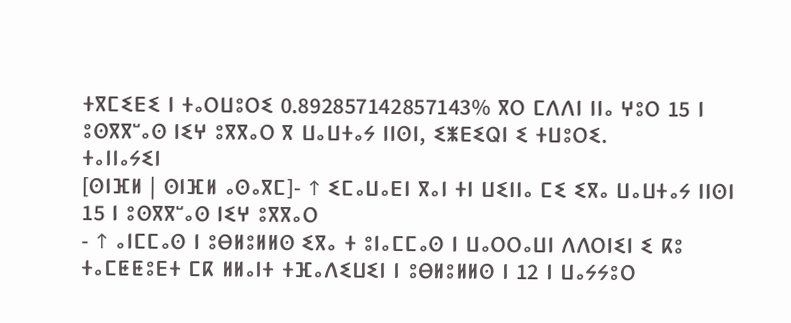ⵜⴳⵎⵉⴹⵉ ⵏ ⵜⴰⵔⵡⵓⵔⵉ 0.892857142857143% ⴳⵔ ⵎⴷⴷⵏ ⵏⵏⴰ ⵖⵓⵔ 15 ⵏ ⵓⵙⴳⴳⵯⴰⵙ ⵏⵉⵖ ⵓⴳⴳⴰⵔ ⴳ ⵡⴰⵡⵜⴰⵢ ⵏⵏⵙⵏ, ⵉⵥⴹⵉⵕⵏ ⵉ ⵜⵡⵓⵔⵉ.
ⵜⴰⵏⵏⴰⵢⵉⵏ
[ⵙⵏⴼⵍ | ⵙⵏⴼⵍ ⴰⵙⴰⴳⵎ]- ↑ ⵉⵎⴰⵡⴰⴹⵏ ⴳⴰⵏ ⵜⵏ ⵡⵉⵏⵏⴰ ⵎⵉ ⵉⴳⴰ ⵡⴰⵡⵜⴰⵢ ⵏⵏⵙⵏ 15 ⵏ ⵓⵙⴳⴳⵯⴰⵙ ⵏⵉⵖ ⵓⴳⴳⴰⵔ
- ↑ ⴰⵏⵎⵎⴰⵙ ⵏ ⵓⴱⵍⵓⵍⵍⵙ ⵉⴳⴰ ⵜ ⵓⵏⴰⵎⵎⴰⵙ ⵏ ⵡⴰⵔⵔⴰⵡⵏ ⴷⴷⵔⵏⵉⵏ ⵉ ⴽⵓ ⵜⴰⵎⵟⵟⵓⴹⵜ ⵎⴽ ⵍⵍⴰⵏⵜ ⵜⴼⴰⴷⵉⵡⵉⵏ ⵏ ⵓⴱⵍⵓⵍⵍⵙ ⵏ 12 ⵏ ⵡⴰⵢⵢⵓⵔ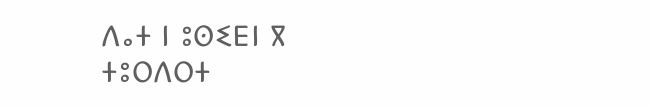ⴷⴰⵜ ⵏ ⵓⵙⵉⴹⵏ ⴳ ⵜⵓⵔⴷⵔⵜ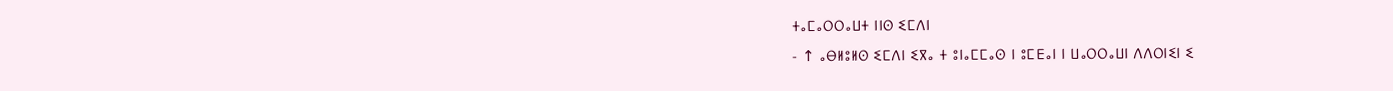ⵜⴰⵎⴰⵔⵔⴰⵡⵜ ⵏⵏⵙ ⵉⵎⴷⵏ
- ↑ ⴰⴱⵍⵓⵍⵙ ⵉⵎⴷⵏ ⵉⴳⴰ ⵜ ⵓⵏⴰⵎⵎⴰⵙ ⵏ ⵓⵎⴹⴰⵏ ⵏ ⵡⴰⵔⵔⴰⵡⵏ ⴷⴷⵔⵏⵉⵏ ⵉ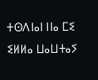ⵜⵙⴷⵏⴰⵏ ⵏⵏⴰ ⵎⵉ ⵉⵍⵍⴰ ⵡⴰⵡⵜⴰⵢ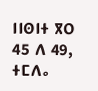ⵏⵏⵙⵏⵜ ⴳⵔ 45 ⴷ 49, ⵜⵎⴷⴰ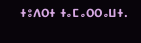ⵜⵓⴷⵔⵜ ⵜⴰⵎⴰⵔⵔⴰⵡⵜ.